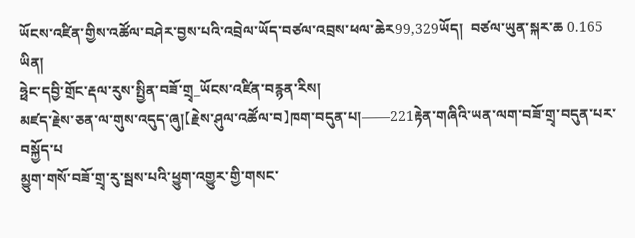ཡོངས་འཛིན་གྱིས་འཚོལ་བཤེར་བྱས་པའི་འབྲེལ་ཡོད་བཙལ་འབྲས་ཕལ་ཆེར99,329ཡོད།  བཙལ་ཡུན་སྐར་ཆ 0.165 ཡིན།
ཧྥེང་དབྱི་གྲོང་རྡལ་རུས་སྤྱིན་བཟོ་གྲྭ_ཡོངས་འཛིན་བརྙན་རིས།
མཛད་རྗེས་ཅན་ལ་གུས་འདུད་ཞུ།【རྗེས་ཤུལ་འཚོལ་བ】ཁག་བདུན་པ།——221རྟེན་གཞིའི་ཡན་ལག་བཟོ་གྲྭ་བདུན་པར་བསྐྱོད་པ
མྱུག་གསོ་བཟོ་གྲྭ་རུ་སྦས་པའི་ཕྱུག་འགྱུར་གྱི་གསང་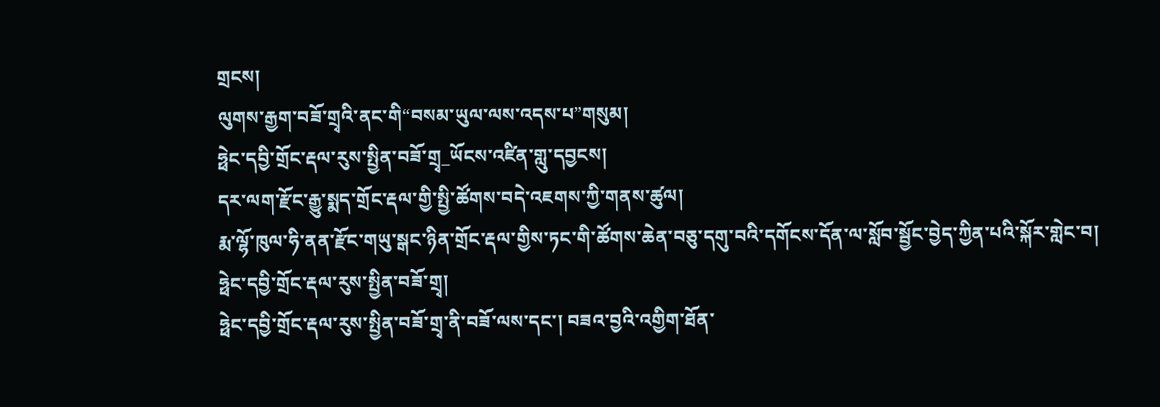གྲངས།
ལུགས་རྒྱག་བཟོ་གྲྭའི་ནང་གི“བསམ་ཡུལ་ལས་འདས་པ”གསུམ།
ཧྥེང་དབྱི་གྲོང་རྡལ་རུས་སྤྱིན་བཟོ་གྲྭ_ཡོངས་འཛིན་གླུ་དབྱངས།
དར་ལག་རྫོང་རྒྱུ་སྨད་གྲོང་རྡལ་གྱི་སྤྱི་ཚོགས་བདེ་འཇགས་ཀྱི་གནས་ཚུལ།
རྨ་ལྷོ་ཁུལ་ཧི་ནན་རྫོང་གཡུ་སྒང་ཉིན་གྲོང་རྡལ་གྱིས་ཏང་གི་ཚོགས་ཆེན་བཅུ་དགུ་བའི་དགོངས་དོན་ལ་སློབ་སྦྱོང་བྱེད་ཀྱིན་པའི་སྐོར་གླེང་བ།
ཧྥེང་དབྱི་གྲོང་རྡལ་རུས་སྤྱིན་བཟོ་གྲྭ།
ཧྥེང་དབྱི་གྲོང་རྡལ་རུས་སྤྱིན་བཟོ་གྲྭ་ནི་བཟོ་ལས་དང་། བཟའ་བྱའི་འགྱིག་ཐོན་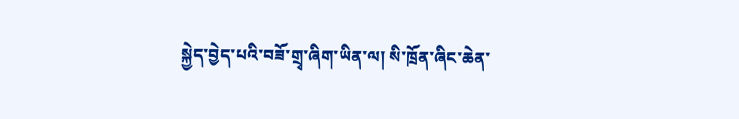སྐྱེད་བྱེད་པའི་བཟོ་གྲྭ་ཞིག་ཡིན་ལ། སི་ཁྲོན་ཞིང་ཆེན་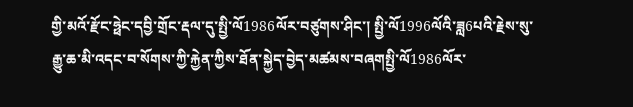གྱི་མའོ་རྫོང་ཧྥེང་དབྱི་གྲོང་རྡལ་དུ་སྤྱི་ལོ1986ལོར་བཙུགས་ཤིང་། སྤྱི་ལོ1996ལོའི་ཟླ6པའི་རྗེས་སུ་རྒྱུ་ཆ་མི་འདང་བ་སོགས་ཀྱི་རྐྱེན་ཀྱིས་ཐོན་སྐྱེད་བྱེད་མཚམས་བཞགསྤྱི་ལོ1986ལོར་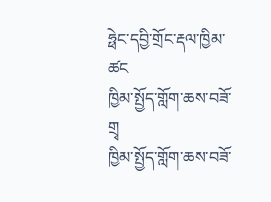ཧྥེང་དབྱི་གྲོང་རྡལ་ཁྱིམ་ཚང
ཁྱིམ་སྤྱོད་གློག་ཆས་བཟོ་གྲྭ
ཁྱིམ་སྤྱོད་གློག་ཆས་བཟོ་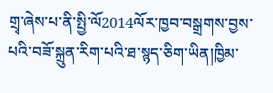གྲྭ་ཞེས་པ་ནི་སྤྱི་ལོ2014ལོར་ཁྱབ་བསྒྲགས་བྱས་པའི་བཟོ་སྐྲུན་རིག་པའི་ཐ་སྙད་ཅིག་ཡིན།ཁྱིམ་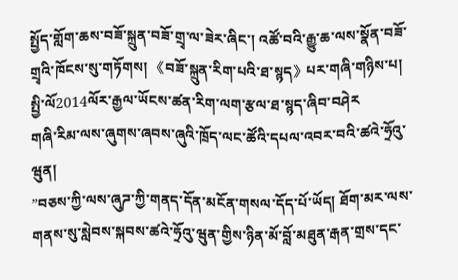སྤྱོད་གློག་ཆས་བཟོ་སྐྲུན་བཟོ་གྲྭ་ལ་ཟེར་ཞིང་། འཚོ་བའི་རྒྱུ་ཆ་ལས་སྣོན་བཟོ་གྲྭའི་ཁོངས་སུ་གཏོགས། 《བཟོ་སྐྲུན་རིག་པའི་ཐ་སྙད》པར་གཞི་གཉིས་པ། སྤྱི་ལོ2014ལོར་རྒྱལ་ཡོངས་ཚན་རིག་ལག་རྩལ་ཐ་སྙད་ཞིབ་བཤེར
གཞི་རིམ་ལས་ཞུགས་ཞབས་ཞུའི་ཁྲོད་ལང་ཚོའི་དཔལ་འབར་བའི་ཚའེ་ཧྲོའུ་ཝུན།
”བཅས་ཀྱི་ལས་ཞུཌ་ཀྱི་གནད་དོན་མངོན་གསལ་དོད་པོ་ཡོད། ཐོག་མར་ལས་གནས་སུ་སླེབས་སྐབས་ཚའེ་ཧྲོའུ་ཝུན་གྱིས་ཉིན་མོ་བློ་མཐུན་རྒན་གྲས་དང་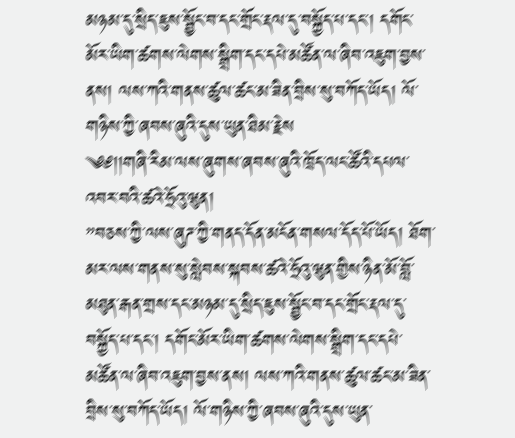མཉམ་དུ་སྲིད་ཇུས་སྦྱོང་བ་དང་གྲོང་རྡལ་དུ་བསྐྱོད་པ་དང་། དགོང་མོར་ཡིག་ཚགས་ལེགས་སྒྲིག་དང་དཔེ་མཚོན་ལ་ཞིབ་འཇུག་བྱས་ནས། ལས་ཀའི་གནས་ཚུལ་ཚང་མ་ཟིན་བྲིས་སུ་བཀོད་ཡོད། ལོ་གཉིས་ཀྱི་ཞབས་ཞུའི་དུས་ཡུན་ཐིམ་རྗེས
༄༅།།གཞི་རིམ་ལས་ཞུགས་ཞབས་ཞུའི་ཁྲོད་ལང་ཚོའི་དཔལ་འབར་བའི་ཚའེ་ཧྲོའུ་ཝུན།
”བཅས་ཀྱི་ལས་ཞུཌ་ཀྱི་གནད་དོན་མངོན་གསལ་དོད་པོ་ཡོད། ཐོག་མར་ལས་གནས་སུ་སླེབས་སྐབས་ཚའེ་ཧྲོའུ་ཝུན་གྱིས་ཉིན་མོ་བློ་མཐུན་རྒན་གྲས་དང་མཉམ་དུ་སྲིད་ཇུས་སྦྱོང་བ་དང་གྲོང་རྡལ་དུ་བསྐྱོད་པ་དང་། དགོང་མོར་ཡིག་ཚགས་ལེགས་སྒྲིག་དང་དཔེ་མཚོན་ལ་ཞིབ་འཇུག་བྱས་ནས། ལས་ཀའི་གནས་ཚུལ་ཚང་མ་ཟིན་བྲིས་སུ་བཀོད་ཡོད། ལོ་གཉིས་ཀྱི་ཞབས་ཞུའི་དུས་ཡུན་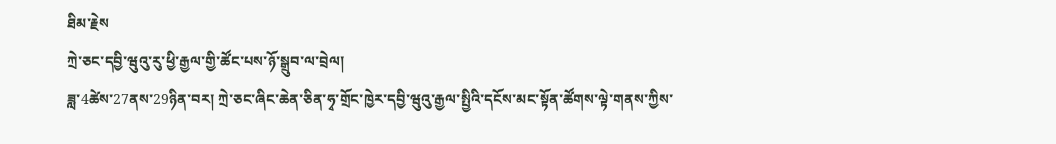ཐིམ་རྗེས
ཀྲེ་ཅང་དབྱི་ཝུའུ་རུ་ཕྱི་རྒྱལ་གྱི་ཚོང་པས་ཉོ་སྒྲུབ་ལ་བྲེལ།
ཟླ་4ཚེས་27ནས་29ཉིན་བར། ཀྲེ་ཅང་ཞིང་ཆེན་ཅིན་ཧྭ་གྲོང་ཁྱེར་དབྱི་ཝུའུ་རྒྱལ་སྤྱིའི་དངོས་མང་སྟོན་ཚོགས་ལྟེ་གནས་ཀྱིས་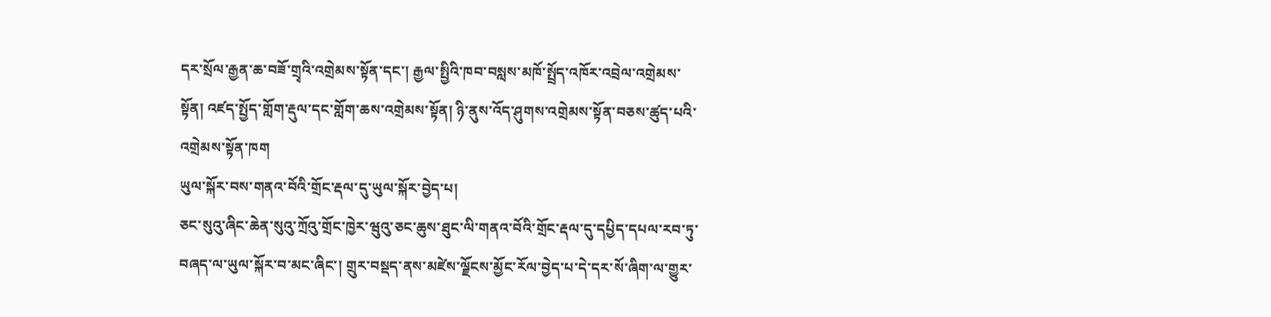དར་སྲོལ་རྒྱན་ཆ་བཟོ་གྲྭའི་འགྲེམས་སྟོན་དང་། རྒྱལ་སྤྱིའི་ཁབ་བསླས་མཁོ་སྤྲོད་འཁོར་འབྲེལ་འགྲེམས་སྟོན། འཛད་སྤྱོད་གློག་རྡུལ་དང་གློག་ཆས་འགྲེམས་སྟོན། ཉི་ནུས་འོད་ཤུགས་འགྲེམས་སྟོན་བཅས་ཚུད་པའི་འགྲེམས་སྟོན་ཁག
ཡུལ་སྐོར་བས་གནའ་བོའི་གྲོང་རྡལ་དུ་ཡུལ་སྐོར་བྱེད་པ།
ཅང་སུའུ་ཞིང་ཆེན་སུའུ་ཀྲོའུ་གྲོང་ཁྱེར་ཝུའུ་ཅང་ཆུས་ཐུང་ལི་གནའ་བོའི་གྲོང་རྡལ་དུ་དཔྱིད་དཔལ་རབ་ཏུ་བཞད་ལ་ཡུལ་སྐོར་བ་མང་ཞིང་། གྲུར་བསྡད་ནས་མཛེས་ལྗོངས་མྱོང་རོལ་བྱེད་པ་དེ་དར་སོ་ཞིག་ལ་གྱུར་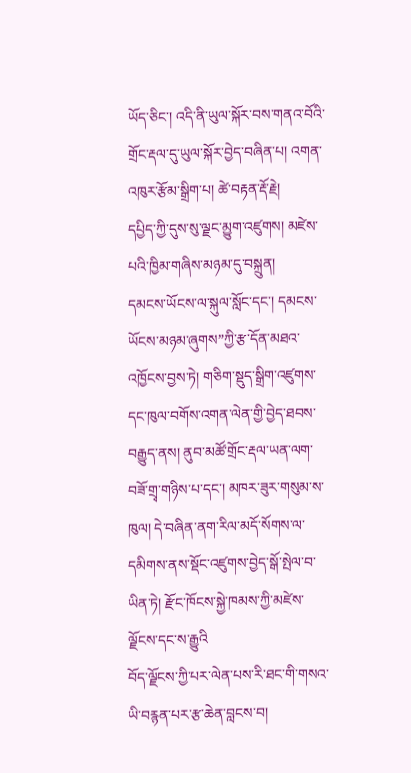ཡོད་ཅིང་། འདི་ནི་ཡུལ་སྐོར་བས་གནའ་བོའི་གྲོང་རྡལ་དུ་ཡུལ་སྐོར་བྱེད་བཞིན་པ། འགན་འཁུར་རྩོམ་སྒྲིག་པ། ཚེ་བརྟན་རྡོ་རྗེ།
དཔྱིད་ཀྱི་དུས་སུ་ལྗང་མྱུག་འཛུགས། མཛེས་པའི་ཁྱིམ་གཞིས་མཉམ་དུ་བསྐྲུན།
དམངས་ཡོངས་ལ་སྐུལ་སློང་དང་། དམངས་ཡོངས་མཉམ་ཞུགས”ཀྱི་རྩ་དོན་མཐའ་འཁྱོངས་བྱས་ཏེ། གཅིག་སྡུད་སྒྲིག་འཛུགས་དང་ཁུལ་བགོས་འགན་ལེན་གྱི་བྱེད་ཐབས་བརྒྱུད་ནས། ནུབ་མཚོ་གྲོང་རྡལ་ཡན་ལག་བཟོ་གྲྭ་གཉིས་པ་དང་། མཁར་ཟུར་གསུམ་ས་ཁུལ། དེ་བཞིན་ནག་རིལ་མདོ་སོགས་ལ་དམིགས་ནས་སྡོང་འཛུགས་བྱེད་སྒོ་སྤེལ་བ་ཡིན་ཏེ། རྫོང་ཁོངས་སྐྱེ་ཁམས་ཀྱི་མཛེས་ལྗོངས་དང་ས་རྒྱུའི
བོད་ལྗོངས་ཀྱི་པར་ལེན་པས་རི་ཐང་གི་གསའ་ཡི་བརྙན་པར་རྩ་ཆེན་བླངས་བ།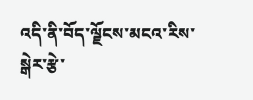འདི་ནི་བོད་ལྗོངས་མངའ་རིས་སྒེར་རྩེ་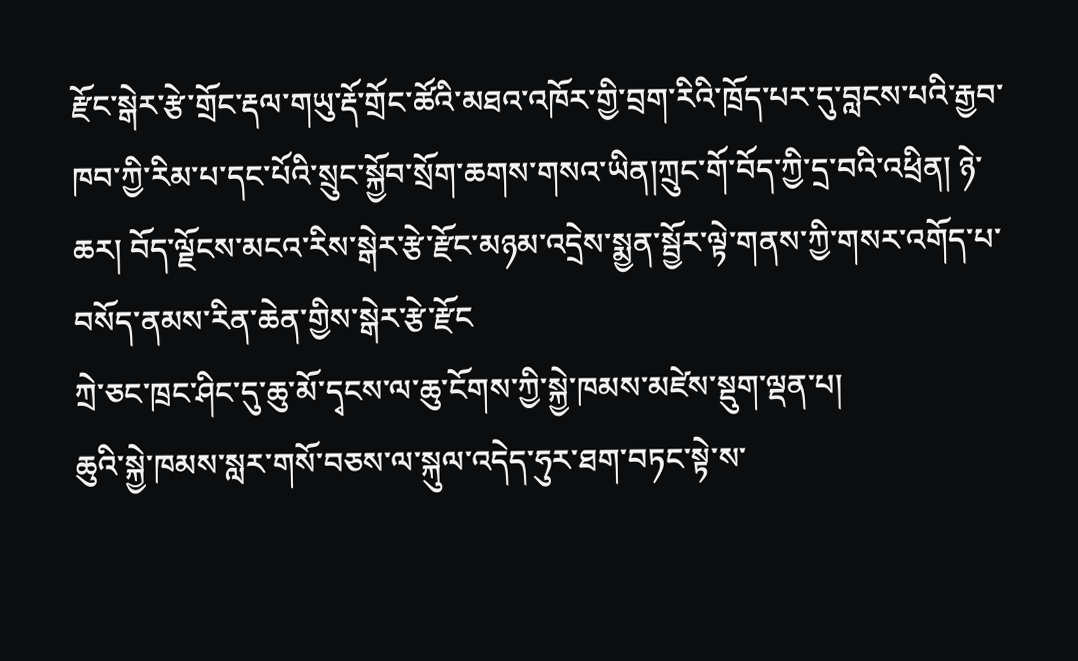རྫོང་སྒེར་རྩེ་གྲོང་རྡལ་གཡུ་རྡོ་གྲོང་ཚོའི་མཐའ་འཁོར་གྱི་བྲག་རིའི་ཁྲོད་པར་དུ་བླངས་པའི་རྒྱབ་ཁབ་ཀྱི་རིམ་པ་དང་པོའི་སྲུང་སྐྱོབ་སྲོག་ཆགས་གསའ་ཡིན།ཀྲུང་གོ་བོད་ཀྱི་དྲ་བའི་འཕྲིན། ཉེ་ཆར། བོད་ལྗོངས་མངའ་རིས་སྒེར་རྩེ་རྫོང་མཉམ་འདྲེས་སྨྱན་སྦྱོར་ལྟེ་གནས་ཀྱི་གསར་འགོད་པ་བསོད་ནམས་རིན་ཆེན་གྱིས་སྒེར་རྩེ་རྫོང
ཀྲེ་ཅང་ཁྲང་ཤིང་དུ་ཆུ་མོ་དྭངས་ལ་ཆུ་ངོགས་ཀྱི་སྐྱེ་ཁམས་མཛེས་སྡུག་ལྡན་པ།
ཆུའི་སྐྱེ་ཁམས་སླར་གསོ་བཅས་ལ་སྐུལ་འདེད་ཧུར་ཐག་བཏང་སྟེ་ས་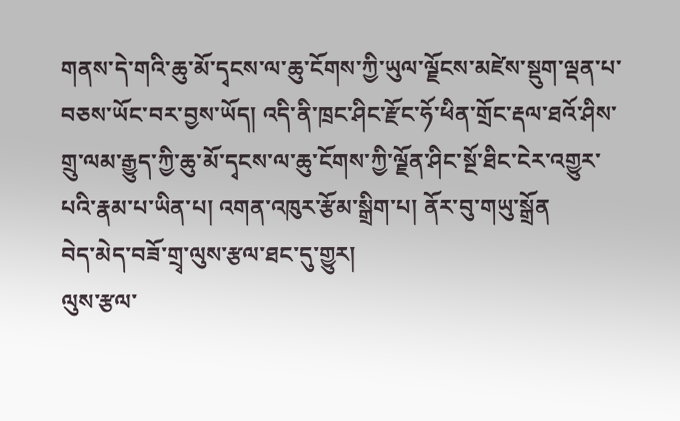གནས་དེ་གའི་ཆུ་མོ་དྭངས་ལ་ཆུ་ངོགས་ཀྱི་ཡུལ་ལྗོངས་མཛེས་སྡུག་ལྡན་པ་བཅས་ཡོང་བར་བྱས་ཡོད། འདི་ནི་ཁྲང་ཤིང་རྫོང་ཧོ་ཕིན་གྲོང་རྡལ་ཐའོ་ཤིས་གྲུ་ལམ་རྒྱུད་ཀྱི་ཆུ་མོ་དྭངས་ལ་ཆུ་ངོགས་ཀྱི་ལྗོན་ཤིང་སྔོ་ཐིང་ངེར་འགྱུར་པའི་རྣམ་པ་ཡིན་པ། འགན་འཁུར་རྩོམ་སྒྲིག་པ། ནོར་བུ་གཡུ་སྒྲོན
བེད་མེད་བཟོ་གྲྭ་ལུས་རྩལ་ཐང་དུ་གྱུར།
ལུས་རྩལ་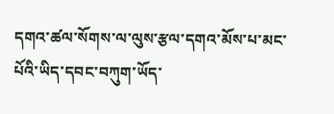དགའ་ཚལ་སོགས་ལ་ལུས་རྩལ་དགའ་མོས་པ་མང་པོའི་ཡིད་དབང་བཀུག་ཡོད་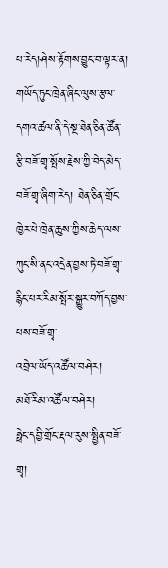པ་རེད།ཤེས་རྟོགས་བྱུང་བ་ལྟར་ན། གཡོད་ཏུང་ཁྲེན་ཞིང་ལུས་རྩལ་དགའ་ཚལ་ནི་དེ་སྔ་ཐེན་ཅིན་ཚོན་རྩི་བཟོ་གྲྭ་སྤོས་རྗེས་ཀྱི་བེད་མེད་བཟོ་གྲྭ་ཞིག་རེད། ཐེན་ཅིན་གྲོང་ཁྱེར་པེ་ཁྲེན་ཆུས་ཀྱིས་ཆེད་ལས་ཀུང་སི་ནང་འདྲེན་བྱས་ཏེ་བཟོ་གྲྭ་རྙིང་པར་རིམ་སྤོར་སྒྱུར་བཀོད་བྱས་པས་བཟོ་གྲྭ་
འབྲེལ་ཡོད་འཚོལ་བཤེར།
མཐོ་རིམ་འཚོལ་བཤེར།
ཧྥེང་དབྱི་གྲོང་རྡལ་རུས་སྤྱིན་བཟོ་གྲྭ།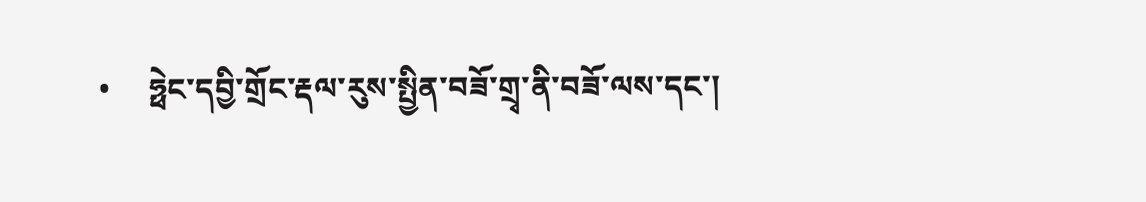•     ཧྥེང་དབྱི་གྲོང་རྡལ་རུས་སྤྱིན་བཟོ་གྲྭ་ནི་བཟོ་ལས་དང་།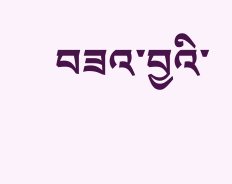བཟའ་བྱའི་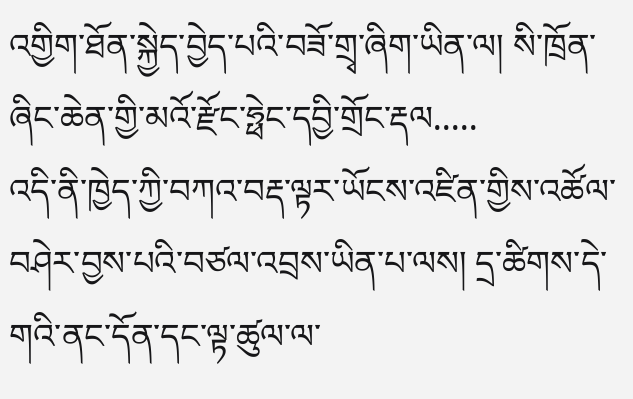འགྱིག་ཐོན་སྐྱེད་བྱེད་པའི་བཟོ་གྲྭ་ཞིག་ཡིན་ལ། སི་ཁྲོན་ཞིང་ཆེན་གྱི་མའོ་རྫོང་ཧྥེང་དབྱི་གྲོང་རྡལ.....
འདི་ནི་ཁྱེད་ཀྱི་བཀའ་བརྡ་ལྟར་ཡོངས་འཛིན་གྱིས་འཚོལ་བཤེར་བྱས་པའི་བཙལ་འབྲས་ཡིན་པ་ལས། དྲ་ཚིགས་དེ་གའི་ནང་དོན་དང་ལྟ་ཚུལ་ལ་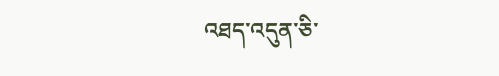འཐད་འདུན་ཅི་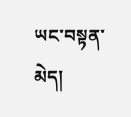ཡང་བསྟན་མེད།